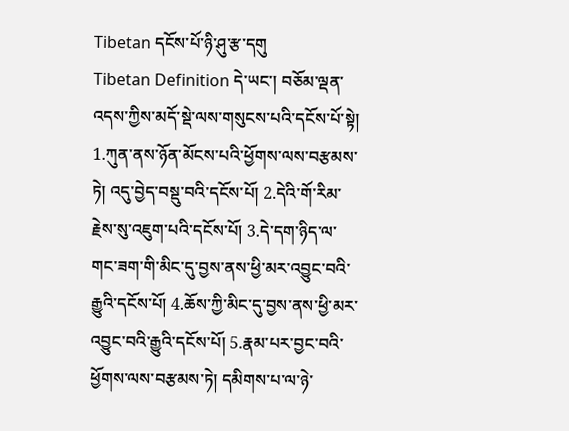Tibetan དངོས་པོ་ཉི་ཤུ་རྩ་དགུ
Tibetan Definition དེ་ཡང་། བཅོམ་ལྡན་འདས་ཀྱིས་མདོ་སྡེ་ལས་གསུངས་པའི་དངོས་པོ་སྟེ།
1.ཀུན་ནས་ཉོན་མོངས་པའི་ཕྱོགས་ལས་བརྩམས་ཏེ། འདུ་བྱེད་བསྡུ་བའི་དངོས་པོ། 2.དེའི་གོ་རིམ་རྗེས་སུ་འཇུག་པའི་དངོས་པོ། 3.དེ་དག་ཉིད་ལ་གང་ཟག་གི་མིང་དུ་བྱས་ནས་ཕྱི་མར་འབྱུང་བའི་རྒྱུའི་དངོས་པོ། 4.ཆོས་ཀྱི་མིང་དུ་བྱས་ནས་ཕྱི་མར་འབྱུང་བའི་རྒྱུའི་དངོས་པོ། 5.རྣམ་པར་བྱང་བའི་ཕྱོགས་ལས་བརྩམས་ཏེ། དམིགས་པ་ལ་ཉེ་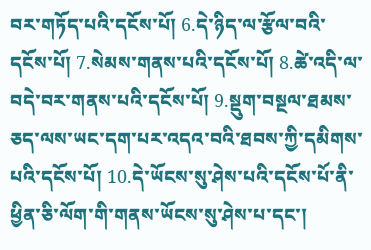བར་གཏོད་པའི་དངོས་པོ། 6.དེ་ཉིད་ལ་རྩོལ་བའི་དངོས་པོ། 7.སེམས་གནས་པའི་དངོས་པོ། 8.ཚེ་འདི་ལ་བདེ་བར་གནས་པའི་དངོས་པོ། 9.སྡུག་བསྔལ་ཐམས་ཅད་ལས་ཡང་དག་པར་འདའ་བའི་ཐབས་ཀྱི་དམིགས་པའི་དངོས་པོ། 10.དེ་ཡོངས་སུ་ཤེས་པའི་དངོས་པོ་ནི་ཕྱིན་ཅི་ལོག་གི་གནས་ཡོངས་སུ་ཤེས་པ་དང་།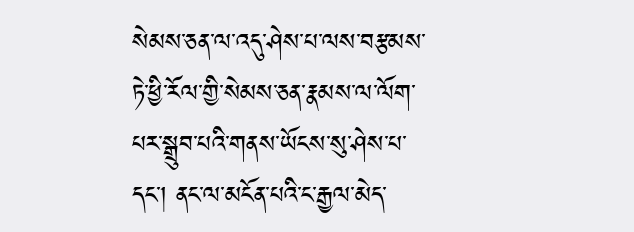སེམས་ཅན་ལ་འདུ་ཤེས་པ་ལས་བརྩམས་ཏེ་ཕྱི་རོལ་གྱི་སེམས་ཅན་རྣམས་ལ་ལོག་པར་སྒྲུབ་པའི་གནས་ཡོངས་སུ་ཤེས་པ་དང་། ནང་ལ་མངོན་པའི་ང་རྒྱལ་མེད་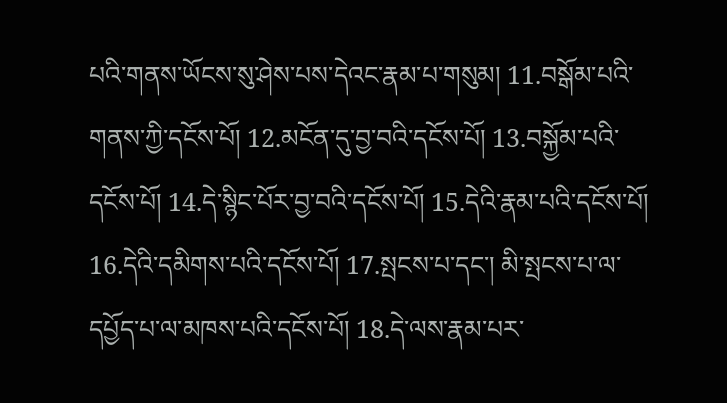པའི་གནས་ཡོངས་སུ་ཤེས་པས་དེའང་རྣམ་པ་གསུམ། 11.བསྒོམ་པའི་གནས་ཀྱི་དངོས་པོ། 12.མངོན་དུ་བྱ་བའི་དངོས་པོ། 13.བསྐྱོམ་པའི་དངོས་པོ། 14.དེ་སྙིང་པོར་བྱ་བའི་དངོས་པོ། 15.དེའི་རྣམ་པའི་དངོས་པོ། 16.དེའི་དམིགས་པའི་དངོས་པོ། 17.སྤངས་པ་དང་། མི་སྤངས་པ་ལ་དཔྱོད་པ་ལ་མཁས་པའི་དངོས་པོ། 18.དེ་ལས་རྣམ་པར་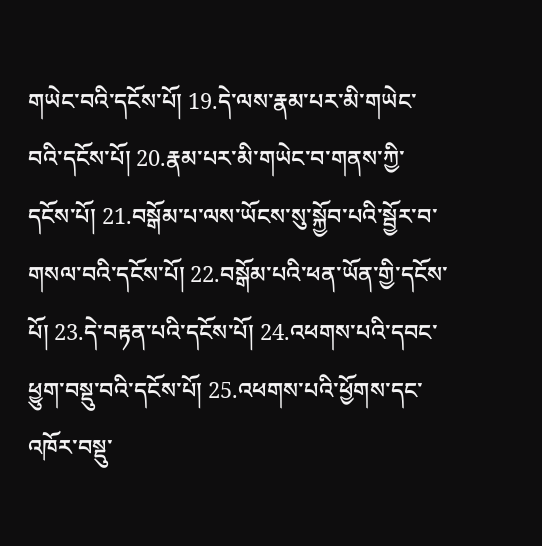གཡེང་བའི་དངོས་པོ། 19.དེ་ལས་རྣམ་པར་མི་གཡེང་བའི་དངོས་པོ། 20.རྣམ་པར་མི་གཡེང་བ་གནས་ཀྱི་དངོས་པོ། 21.བསྒོམ་པ་ལས་ཡོངས་སུ་སྐྱོབ་པའི་སྦྱོར་བ་གསལ་བའི་དངོས་པོ། 22.བསྒོམ་པའི་ཕན་ཡོན་གྱི་དངོས་པོ། 23.དེ་བརྟན་པའི་དངོས་པོ། 24.འཕགས་པའི་དབང་ཕྱུག་བསྡུ་བའི་དངོས་པོ། 25.འཕགས་པའི་ཕྱོགས་དང་འཁོར་བསྡུ་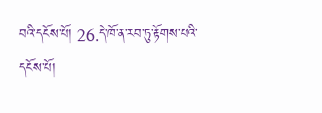བའི་དངོས་པོ། 26.དེ་ཁོ་ན་རབ་ཏུ་རྟོགས་པའི་དངོས་པོ།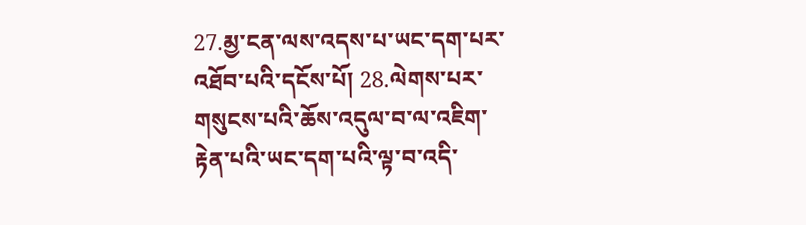27.མྱ་ངན་ལས་འདས་པ་ཡང་དག་པར་འཐོབ་པའི་དངོས་པོ། 28.ལེགས་པར་གསུངས་པའི་ཆོས་འདུལ་བ་ལ་འཇིག་རྟེན་པའི་ཡང་དག་པའི་ལྟ་བ་འདི་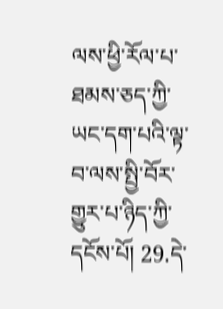ལས་ཕྱི་རོལ་པ་ཐམས་ཅད་ཀྱི་ཡང་དག་པའི་ལྟ་བ་ལས་སྤྱི་བོར་གྱུར་པ་ཉིད་ཀྱི་དངོས་པོ། 29.དེ་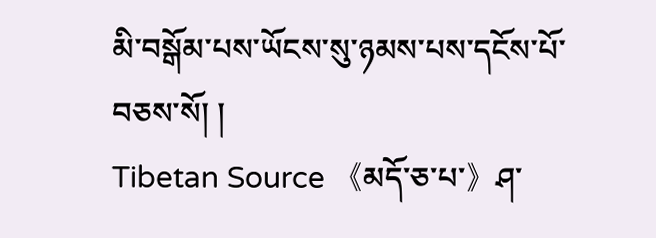མི་བསྒོམ་པས་ཡོངས་སུ་ཉམས་པས་དངོས་པོ་བཅས་སོ། །
Tibetan Source 《མདོ་ཅ་པ་》ཤ་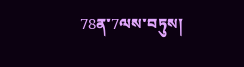78ན་7ལས་བཏུས།